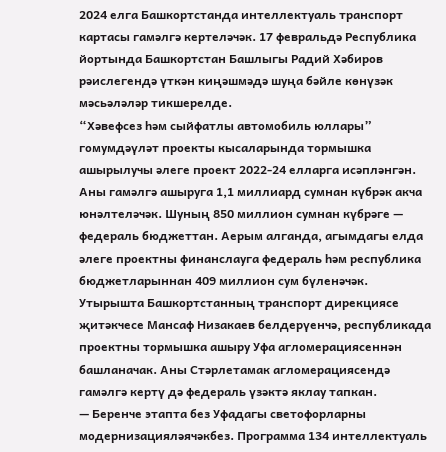2024 елга Башкортстанда интеллектуаль транспорт картасы гамәлгә кертеләчәк. 17 февральдә Республика йортында Башкортстан Башлыгы Радий Хәбиров рәислегендә үткән киңәшмәдә шуңа бәйле көнүзәк мәсьәләләр тикшерелде.
“Хәвефсез һәм сыйфатлы автомобиль юллары” гомумдәүләт проекты кысаларында тормышка ашырылучы әлеге проект 2022-24 елларга исәпләнгән. Аны гамәлгә ашыруга 1,1 миллиард сумнан күбрәк акча юнәлтеләчәк. Шуның 850 миллион сумнан күбрәге — федераль бюджеттан. Аерым алганда, агымдагы елда әлеге проектны финанслауга федераль һәм республика бюджетларыннан 409 миллион сум бүленәчәк.
Утырышта Башкортстанның транспорт дирекциясе җитәкчесе Мансаф Низакаев белдерүенчә, республикада проектны тормышка ашыру Уфа агломерациясеннән башланачак. Аны Стәрлетамак агломерациясендә гамәлгә кертү дә федераль үзәктә яклау тапкан.
— Беренче этапта без Уфадагы светофорларны модернизацияләячәкбез. Программа 134 интеллектуаль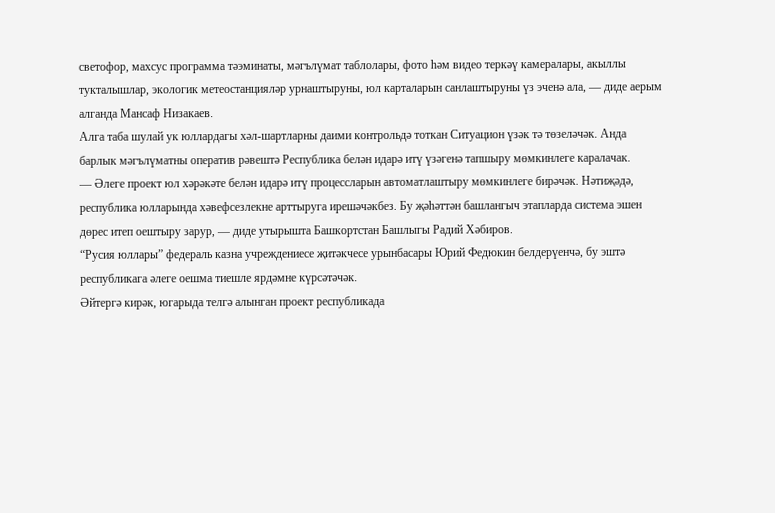светофор, махсус программа тәэминаты, мәгълүмат таблолары, фото һәм видео теркәү камералары, акыллы тукталышлар, экологик метеостанцияләр урнаштыруны, юл карталарын санлаштыруны үз эченә ала, — диде аерым алганда Мансаф Низакаев.
Алга таба шулай ук юллардагы хәл-шартларны даими контрольдә тоткан Ситуацион үзәк тә төзеләчәк. Анда барлык мәгълүматны оператив рәвештә Республика белән идарә итү үзәгенә тапшыру мөмкинлеге каралачак.
— Әлеге проект юл хәрәкәте белән идарә итү процессларын автоматлаштыру мөмкинлеге бирәчәк. Нәтиҗәдә, республика юлларында хәвефсезлекне арттыруга ирешәчәкбез. Бу җәһәттән башлангыч этапларда система эшен дөрес итеп оештыру зарур, — диде утырышта Башкортстан Башлыгы Радий Хәбиров.
“Русия юллары” федераль казна учреждениесе җитәкчесе урынбасары Юрий Федюкин белдерүенчә, бу эштә республикага әлеге оешма тиешле ярдәмне күрсәтәчәк.
Әйтергә кирәк, югарыда телгә алынган проект республикада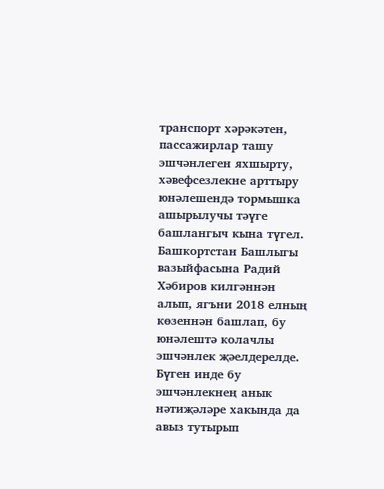транспорт хәрәкәтен, пассажирлар ташу эшчәнлеген яхшырту, хәвефсезлекне арттыру юнәлешендә тормышка ашырылучы тәүге башлангыч кына түгел. Башкортстан Башлыгы вазыйфасына Радий Хәбиров килгәннән алып, ягъни 2018 елның көзеннән башлап, бу юнәлештә колачлы эшчәнлек җәелдерелде. Бүген инде бу эшчәнлекнең анык нәтиҗәләре хакында да авыз тутырып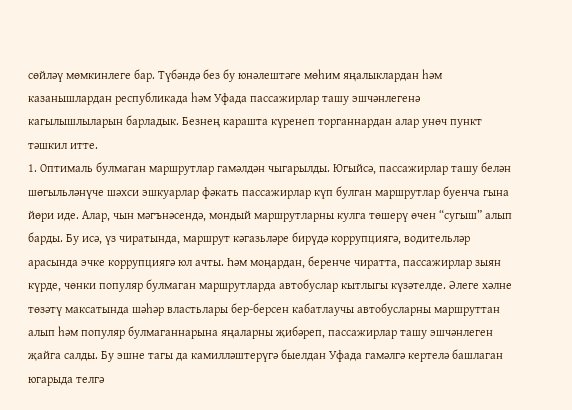сөйләү мөмкинлеге бар. Түбәндә без бу юнәлештәге мөһим яңалыклардан һәм казанышлардан республикада һәм Уфада пассажирлар ташу эшчәнлегенә кагылышлыларын барладык. Безнең карашта күренеп торганнардан алар унөч пункт тәшкил итте.
1. Оптималь булмаган маршрутлар гамәлдән чыгарылды. Югыйсә, пассажирлар ташу белән шөгыльләнүче шәхси эшкуарлар фәкать пассажирлар күп булган маршрутлар буенча гына йөри иде. Алар, чын мәгънәсендә, мондый маршрутларны кулга төшерү өчен “сугыш” алып барды. Бу исә, үз чиратында, маршрут кәгазьләре бирүдә коррупциягә, водительләр арасында эчке коррупциягә юл ачты. Һәм моңардан, беренче чиратта, пассажирлар зыян күрде, чөнки популяр булмаган маршрутларда автобуслар кытлыгы күзәтелде. Әлеге хәлне төзәтү максатында шәһәр властьлары бер-берсен кабатлаучы автобусларны маршруттан алып һәм популяр булмаганнарына яңаларны җибәреп, пассажирлар ташу эшчәнлеген җайга салды. Бу эшне тагы да камилләштерүгә быелдан Уфада гамәлгә кертелә башлаган югарыда телгә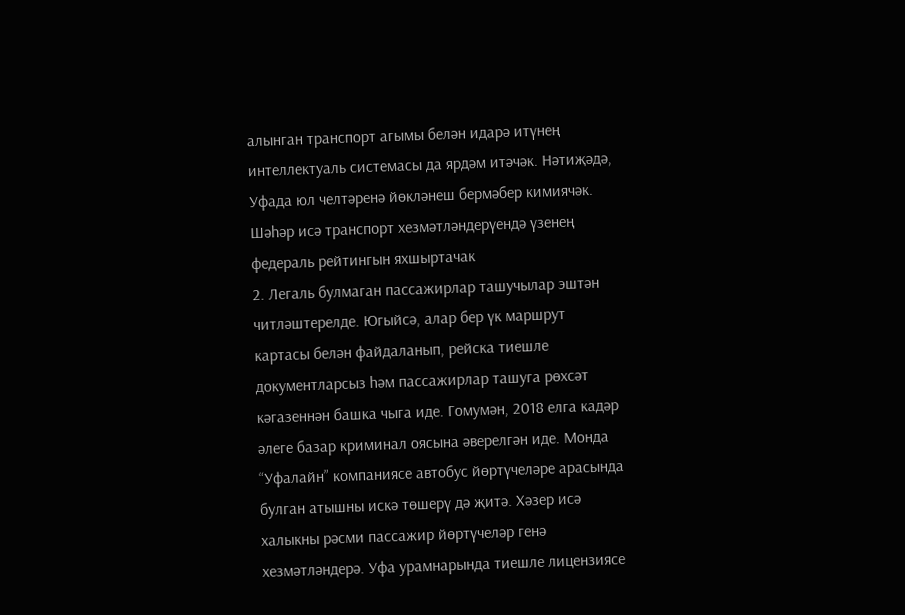алынган транспорт агымы белән идарә итүнең интеллектуаль системасы да ярдәм итәчәк. Нәтиҗәдә, Уфада юл челтәренә йөкләнеш бермәбер кимиячәк. Шәһәр исә транспорт хезмәтләндерүендә үзенең федераль рейтингын яхшыртачак
2. Легаль булмаган пассажирлар ташучылар эштән читләштерелде. Югыйсә, алар бер үк маршрут картасы белән файдаланып, рейска тиешле документларсыз һәм пассажирлар ташуга рөхсәт кәгазеннән башка чыга иде. Гомумән, 2018 елга кадәр әлеге базар криминал оясына әверелгән иде. Монда “Уфалайн” компаниясе автобус йөртүчеләре арасында булган атышны искә төшерү дә җитә. Хәзер исә халыкны рәсми пассажир йөртүчеләр генә хезмәтләндерә. Уфа урамнарында тиешле лицензиясе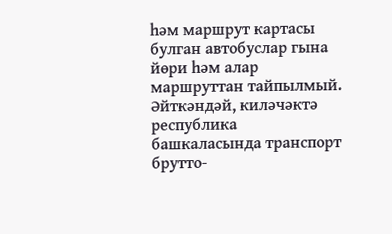һәм маршрут картасы булган автобуслар гына йөри һәм алар маршруттан тайпылмый. Әйткәндәй, киләчәктә республика башкаласында транспорт брутто-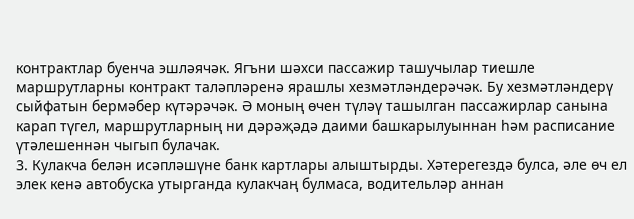контрактлар буенча эшләячәк. Ягъни шәхси пассажир ташучылар тиешле маршрутларны контракт таләпләренә ярашлы хезмәтләндерәчәк. Бу хезмәтләндерү сыйфатын бермәбер күтәрәчәк. Ә моның өчен түләү ташылган пассажирлар санына карап түгел, маршрутларның ни дәрәҗәдә даими башкарылуыннан һәм расписание үтәлешеннән чыгып булачак.
3. Кулакча белән исәпләшүне банк картлары алыштырды. Хәтерегездә булса, әле өч ел элек кенә автобуска утырганда кулакчаң булмаса, водительләр аннан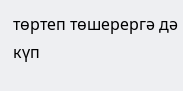төртеп төшерергә дә күп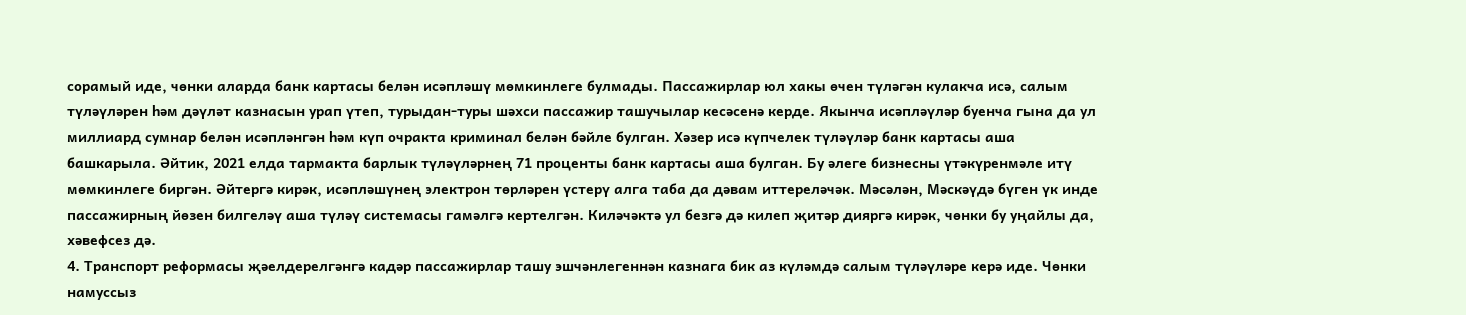сорамый иде, чөнки аларда банк картасы белән исәпләшү мөмкинлеге булмады. Пассажирлар юл хакы өчен түләгән кулакча исә, салым түләүләрен һәм дәүләт казнасын урап үтеп, турыдан-туры шәхси пассажир ташучылар кесәсенә керде. Якынча исәпләүләр буенча гына да ул миллиард сумнар белән исәпләнгән һәм күп очракта криминал белән бәйле булган. Хәзер исә күпчелек түләүләр банк картасы аша башкарыла. Әйтик, 2021 елда тармакта барлык түләүләрнең 71 проценты банк картасы аша булган. Бу әлеге бизнесны үтәкүренмәле итү мөмкинлеге биргән. Әйтергә кирәк, исәпләшүнең электрон төрләрен үстерү алга таба да дәвам иттереләчәк. Мәсәлән, Мәскәүдә бүген үк инде пассажирның йөзен билгеләү аша түләү системасы гамәлгә кертелгән. Киләчәктә ул безгә дә килеп җитәр дияргә кирәк, чөнки бу уңайлы да, хәвефсез дә.
4. Транспорт реформасы җәелдерелгәнгә кадәр пассажирлар ташу эшчәнлегеннән казнага бик аз күләмдә салым түләүләре керә иде. Чөнки намуссыз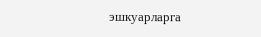эшкуарларга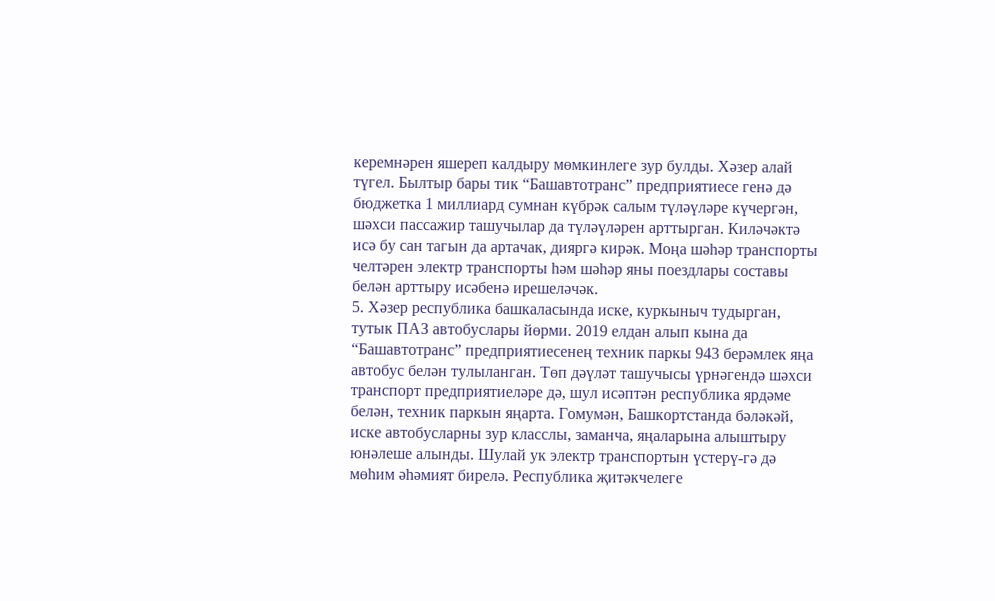керемнәрен яшереп калдыру мөмкинлеге зур булды. Хәзер алай түгел. Былтыр бары тик “Башавтотранс” предприятиесе генә дә бюджетка 1 миллиард сумнан күбрәк салым түләүләре күчергән, шәхси пассажир ташучылар да түләүләрен арттырган. Киләчәктә исә бу сан тагын да артачак, дияргә кирәк. Моңа шәһәр транспорты челтәрен электр транспорты һәм шәһәр яны поездлары составы белән арттыру исәбенә ирешеләчәк.
5. Хәзер республика башкаласында иске, куркыныч тудырган, тутык ПАЗ автобуслары йөрми. 2019 елдан алып кына да “Башавтотранс” предприятиесенең техник паркы 943 берәмлек яңа автобус белән тулыланган. Төп дәүләт ташучысы үрнәгендә шәхси транспорт предприятиеләре дә, шул исәптән республика ярдәме белән, техник паркын яңарта. Гомумән, Башкортстанда бәләкәй, иске автобусларны зур класслы, заманча, яңаларына алыштыру юнәлеше алынды. Шулай ук электр транспортын үстерү-гә дә мөһим әһәмият бирелә. Республика җитәкчелеге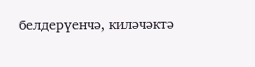белдерүенчә, киләчәктә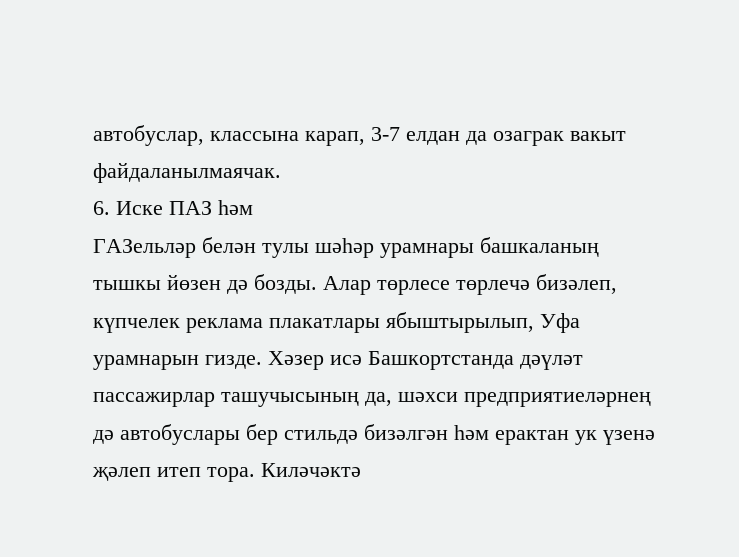автобуслар, классына карап, 3-7 елдан да озаграк вакыт файдаланылмаячак.
6. Иске ПАЗ һәм
ГАЗельләр белән тулы шәһәр урамнары башкаланың тышкы йөзен дә бозды. Алар төрлесе төрлечә бизәлеп, күпчелек реклама плакатлары ябыштырылып, Уфа урамнарын гизде. Хәзер исә Башкортстанда дәүләт пассажирлар ташучысының да, шәхси предприятиеләрнең дә автобуслары бер стильдә бизәлгән һәм ерактан ук үзенә җәлеп итеп тора. Киләчәктә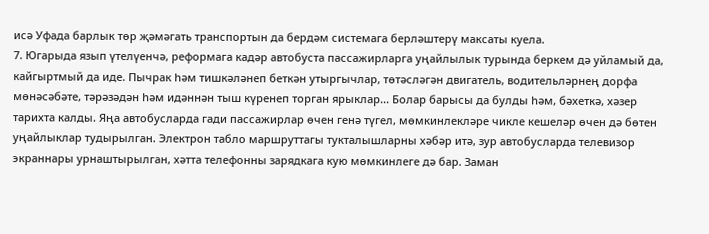исә Уфада барлык төр җәмәгать транспортын да бердәм системага берләштерү максаты куела.
7. Югарыда язып үтелүенчә, реформага кадәр автобуста пассажирларга уңайлылык турында беркем дә уйламый да, кайгыртмый да иде. Пычрак һәм тишкәләнеп беткән утыргычлар, төтәсләгән двигатель, водительләрнең дорфа мөнәсәбәте, тәрәзәдән һәм идәннән тыш күренеп торган ярыклар... Болар барысы да булды һәм, бәхеткә, хәзер тарихта калды. Яңа автобусларда гади пассажирлар өчен генә түгел, мөмкинлекләре чикле кешеләр өчен дә бөтен уңайлыклар тудырылган. Электрон табло маршруттагы тукталышларны хәбәр итә, зур автобусларда телевизор экраннары урнаштырылган, хәтта телефонны зарядкага кую мөмкинлеге дә бар. Заман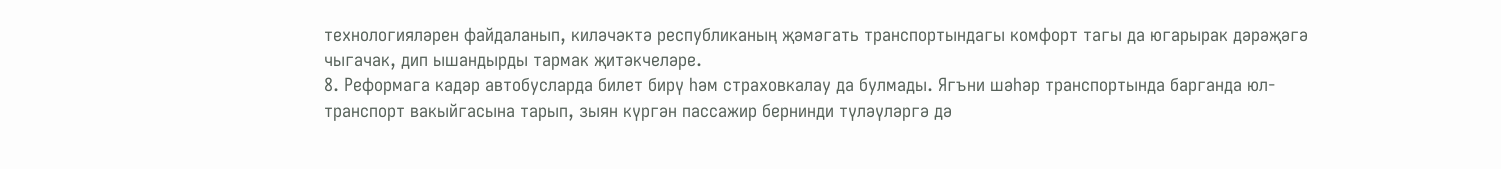технологияләрен файдаланып, киләчәктә республиканың җәмәгать транспортындагы комфорт тагы да югарырак дәрәҗәгә чыгачак, дип ышандырды тармак җитәкчеләре.
8. Реформага кадәр автобусларда билет бирү һәм страховкалау да булмады. Ягъни шәһәр транспортында барганда юл-транспорт вакыйгасына тарып, зыян күргән пассажир бернинди түләүләргә дә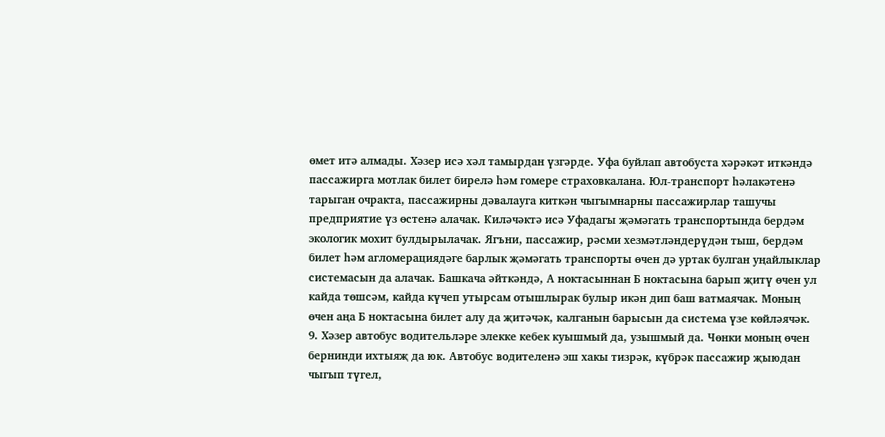өмет итә алмады. Хәзер исә хәл тамырдан үзгәрде. Уфа буйлап автобуста хәрәкәт иткәндә пассажирга мотлак билет бирелә һәм гомере страховкалана. Юл-транспорт һәлакәтенә тарыган очракта, пассажирны дәвалауга киткән чыгымнарны пассажирлар ташучы предприятие үз өстенә алачак. Киләчәктә исә Уфадагы җәмәгать транспортында бердәм экологик мохит булдырылачак. Ягъни, пассажир, рәсми хезмәтләндерүдән тыш, бердәм билет һәм агломерациядәге барлык җәмәгать транспорты өчен дә уртак булган уңайлыклар системасын да алачак. Башкача әйткәндә, А ноктасыннан Б ноктасына барып җитү өчен ул кайда төшсәм, кайда күчеп утырсам отышлырак булыр икән дип баш ватмаячак. Моның өчен аңа Б ноктасына билет алу да җитәчәк, калганын барысын да система үзе көйләячәк.
9. Хәзер автобус водительләре элекке кебек куышмый да, узышмый да. Чөнки моның өчен бернинди ихтыяҗ да юк. Автобус водителенә эш хакы тизрәк, күбрәк пассажир җыюдан чыгып түгел,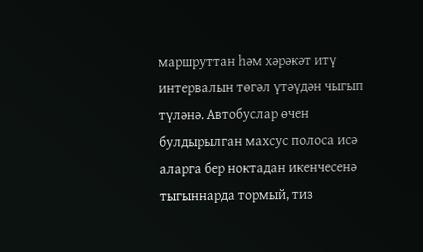маршруттан һәм хәрәкәт итү интервалын төгәл үтәүдән чыгып түләнә. Автобуслар өчен булдырылган махсус полоса исә аларга бер ноктадан икенчесенә тыгыннарда тормый, тиз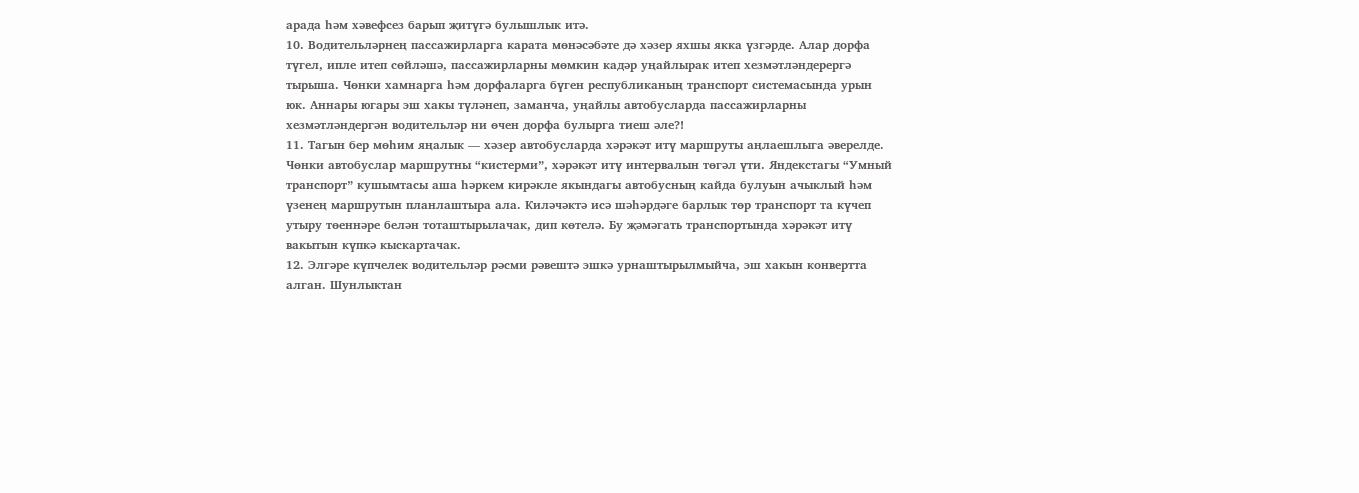арада һәм хәвефсез барып җитүгә булышлык итә.
10. Водительләрнең пассажирларга карата мөнәсәбәте дә хәзер яхшы якка үзгәрде. Алар дорфа түгел, ипле итеп сөйләшә, пассажирларны мөмкин кадәр уңайлырак итеп хезмәтләндерергә тырыша. Чөнки хамнарга һәм дорфаларга бүген республиканың транспорт системасында урын юк. Аннары югары эш хакы түләнеп, заманча, уңайлы автобусларда пассажирларны хезмәтләндергән водительләр ни өчен дорфа булырга тиеш әле?!
11. Тагын бер мөһим яңалык — хәзер автобусларда хәрәкәт итү маршруты аңлаешлыга әверелде. Чөнки автобуслар маршрутны “кистерми”, хәрәкәт итү интервалын төгәл үти. Яндекстагы “Умный транспорт” кушымтасы аша һәркем кирәкле якындагы автобусның кайда булуын ачыклый һәм үзенең маршрутын планлаштыра ала. Киләчәктә исә шәһәрдәге барлык төр транспорт та күчеп утыру төеннәре белән тоташтырылачак, дип көтелә. Бу җәмәгать транспортында хәрәкәт итү вакытын күпкә кыскартачак.
12. Элгәре күпчелек водительләр рәсми рәвештә эшкә урнаштырылмыйча, эш хакын конвертта алган. Шунлыктан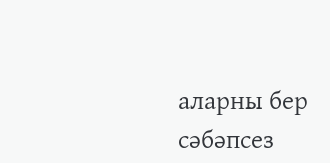аларны бер сәбәпсез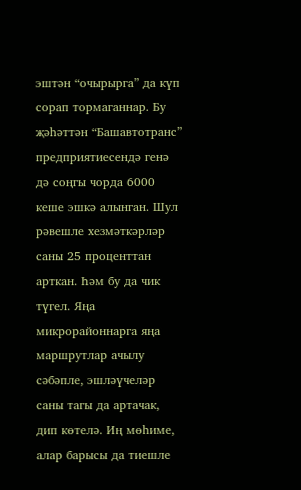эштән “очырырга” да күп сорап тормаганнар. Бу җәһәттән “Башавтотранс” предприятиесендә генә дә соңгы чорда 6000 кеше эшкә алынган. Шул рәвешле хезмәткәрләр саны 25 проценттан арткан. Һәм бу да чик түгел. Яңа микрорайоннарга яңа маршрутлар ачылу сәбәпле, эшләүчеләр саны тагы да артачак, дип көтелә. Иң мөһиме, алар барысы да тиешле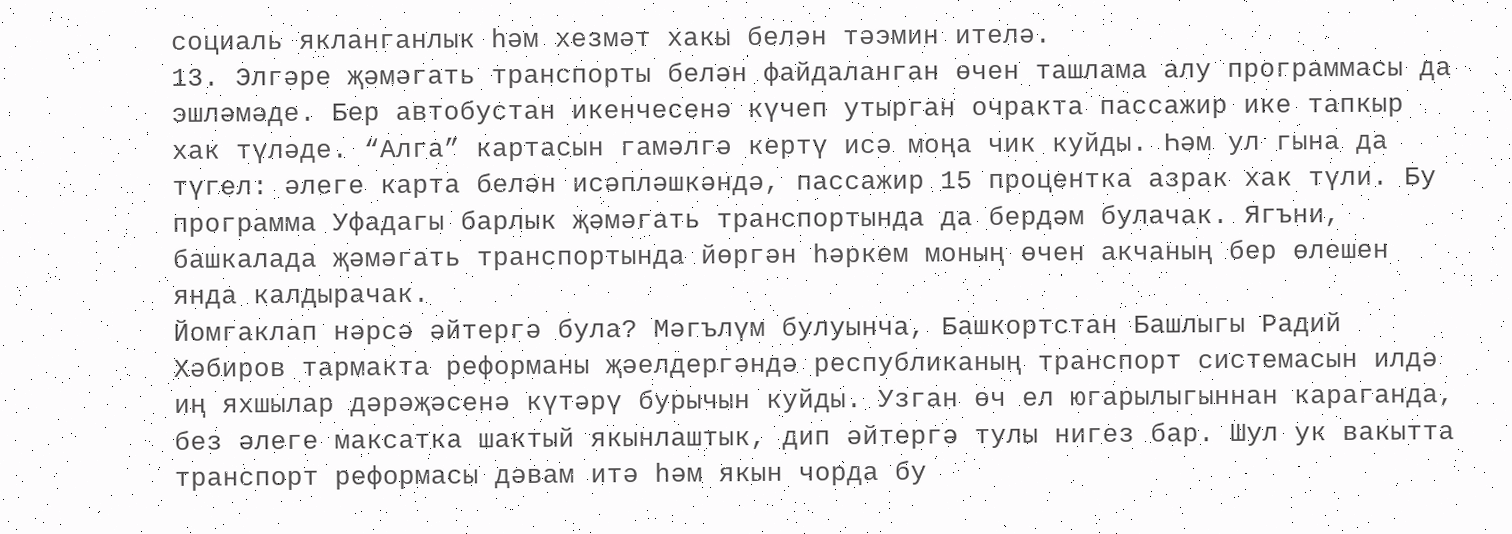социаль якланганлык һәм хезмәт хакы белән тәэмин ителә.
13. Элгәре җәмәгать транспорты белән файдаланган өчен ташлама алу программасы да эшләмәде. Бер автобустан икенчесенә күчеп утырган очракта пассажир ике тапкыр хак түләде. “Алга” картасын гамәлгә кертү исә моңа чик куйды. Һәм ул гына да түгел: әлеге карта белән исәпләшкәндә, пассажир 15 процентка азрак хак түли. Бу программа Уфадагы барлык җәмәгать транспортында да бердәм булачак. Ягъни, башкалада җәмәгать транспортында йөргән һәркем моның өчен акчаның бер өлешен янда калдырачак.
Йомгаклап нәрсә әйтергә була? Мәгълүм булуынча, Башкортстан Башлыгы Радий Хәбиров тармакта реформаны җәелдергәндә республиканың транспорт системасын илдә иң яхшылар дәрәҗәсенә күтәрү бурычын куйды. Узган өч ел югарылыгыннан караганда, без әлеге максатка шактый якынлаштык, дип әйтергә тулы нигез бар. Шул ук вакытта транспорт реформасы дәвам итә һәм якын чорда бу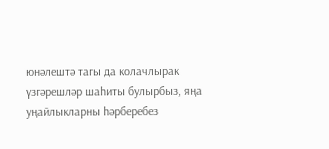юнәлештә тагы да колачлырак үзгәрешләр шаһиты булырбыз, яңа уңайлыкларны һәрберебез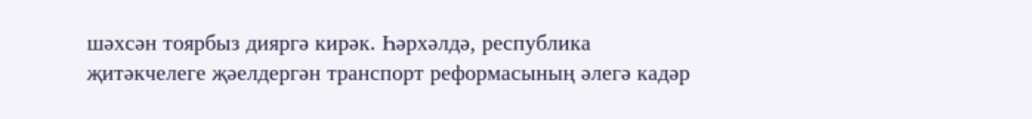шәхсән тоярбыз дияргә кирәк. Һәрхәлдә, республика җитәкчелеге җәелдергән транспорт реформасының әлегә кадәр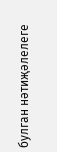булган нәтиҗәлелеге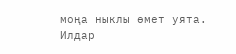моңа ныклы өмет уята.
Илдар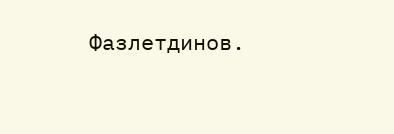Фазлетдинов.